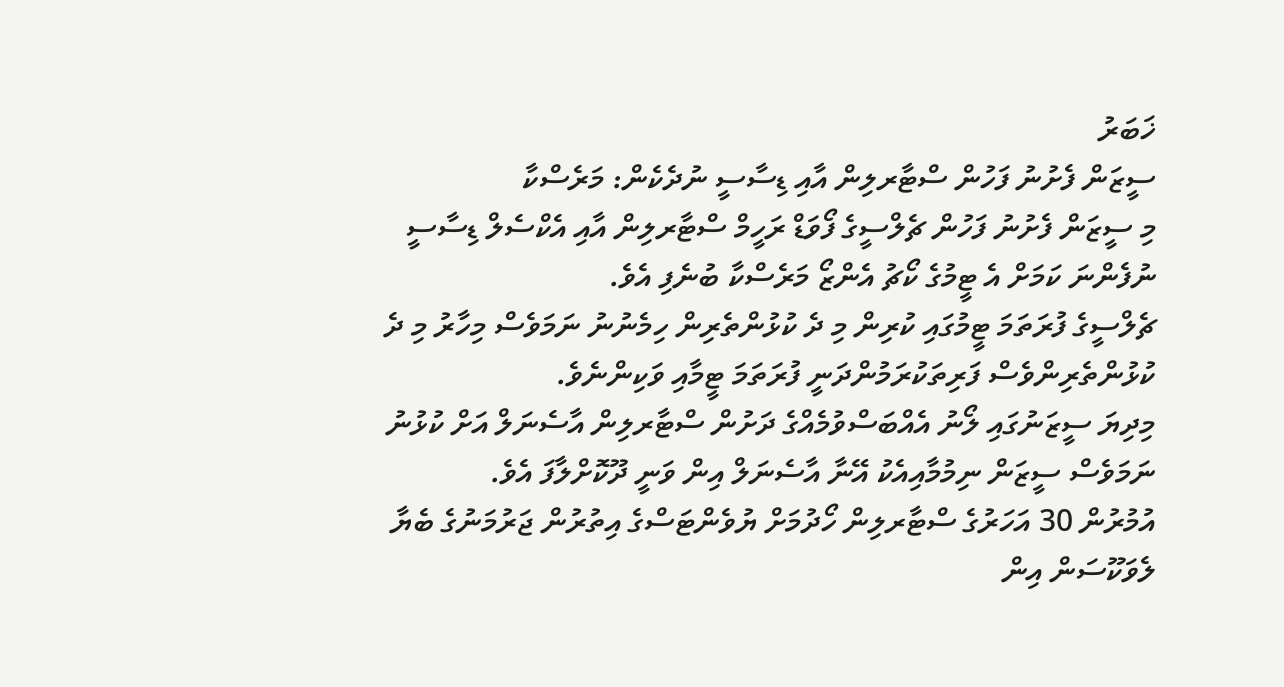ޚަބަރު
ސީޒަން ފެށުނު ފަހުން ސްޓާރލިން އާއި ޑިސާސީ ނުދެކެން: މަރެސްކާ
މި ސީޒަން ފެށުނު ފަހުން ޗެލްސީގެ ފޯވަޑް ރަހީމް ސްޓާރލިން އާއި އެކްސެލް ޑިސާސީ ނުފެންނަ ކަމަށް އެ ޓީމުގެ ކޯޗު އެންޒޯ މަރެސްކާ ބުނެފި އެވެ.
ޗެލްސީގެ ފުރަތަމަ ޓީމުގައި ކުރިން މި ދެ ކުޅުންތެރިން ހިމެނުނު ނަމަވެސް މިހާރު މި ދެ ކުޅުންތެރިންވެސް ފަރިތަކުރަމުންދަނީ ފުރަތަމަ ޓީމާއި ވަކިންނެވެ.
މިދިޔަ ސީޒަނުގައި ލޯނު އެއްބަސްވުމެއްގެ ދަށުން ސްޓާރލިން އާސެނަލް އަށް ކުޅުނު ނަމަވެސް ސީޒަން ނިމުމާއިއެކު އޭނާ އާސެނަލް އިން ވަނީ ދޫކޮށްލާފަ އެވެ.
އުމުރުން 30 އަހަރުގެ ސްޓާރލިން ހޯދުމަށް ޔުވެންޓަސްގެ އިތުރުން ޖަރުމަނުގެ ބެޔާ ލެވަކޫސަން އިން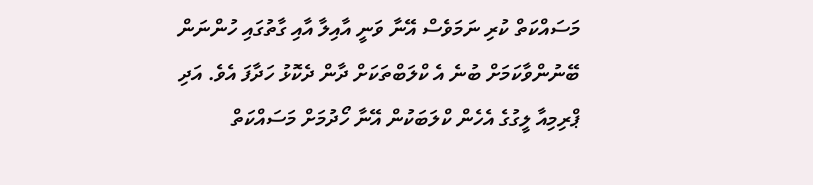މަސައްކަތް ކުރި ނަމަވެސް އޭނާ ވަނީ އާއިލާ އާއި ގާތުގައި ހުންނަން ބޭނުންވާކަމަށް ބުނެ އެ ކްލަބްތަކަށް ދާން ދެކޮޅު ހަދާފަ އެވެ. އަދި ޕްރިމިއާ ލީގުގެ އެހެން ކްލަބަކުން އޭނާ ހޯދުމަށް މަސައްކަތް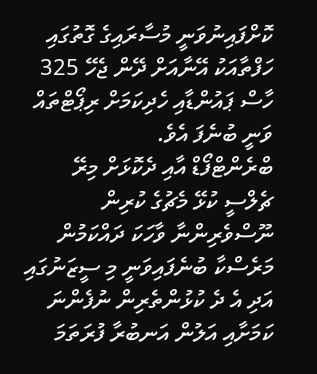ކޮށްފައިނުވަނީ މުސާރައިގެ ގޮތުގައި ހަފްތާއަކު އޭނާއަށް ދޭން ޖެހޭ 325 ހާސް ޕައުންޑާއި ހެދިކަމަށް ރިޕޯޓްތައް ވަނީ ބުނެފަ އެވެ.
ބްރެންޓްފޯޑް އާއި ދެކޮޅަށް މިރޭ ޗެލްސީ ކުޅޭ މެޗުގެ ކުރިން ނޫސްވެރިންނާ ވާހަކަ ދައްކަމުން މަރެސްކާ ބުނެފައިވަނީ މި ސީޒަނުގައި އަދި އެ ދެ ކުޅުންތެރިން ނުފެންނަ ކަމަށާއި އަލުން އަނބުރާ ފުރަތަމަ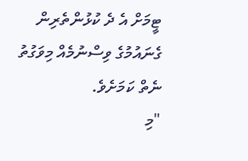ޓީމަށް އެ ދެ ކުޅުންތެރިން ގެނައުމުގެ ވިސްނުމެއް މިވަގުތު ނެތް ކަމަށެވެ.
"މި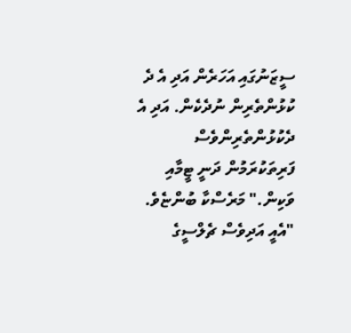ސީޒަނުގައި އަހަރެން އަދި އެ ދެ ކުޅުންތެރިން ނުދެކެން. އަދި އެ ދެކުޅުންތެރިންވެސް ފަރިތަކުރަމުން ދަނީ ޓީމާއި ވަކިން." މަރެސްކާ ބުންޏެވެ.
"އެއީ އަދިވެސް ޗެލްސީގެ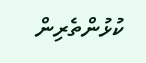ކުޅުންތެރިން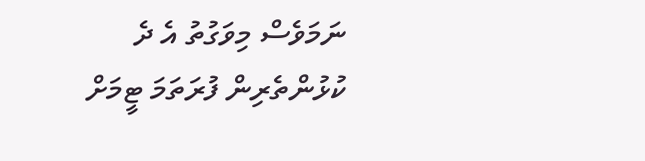ނަމަވެސް މިވަގުތު އެ ދެ ކުޅުންތެރިން ފުރަތަމަ ޓީމަށް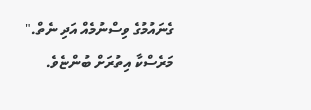ގެނައުމުގެ ވިސްނުމެއް އަދި ނެތް." މަރެސްކާ އިތުރަށް ބުންޏެވެ.